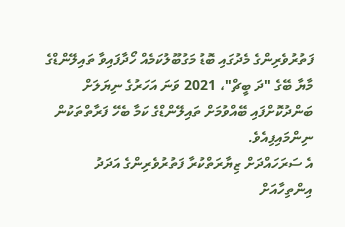ފަތުރުވެރިންގެ މެދުގައި ބޮޑު މަގުބޫލުކަމެއް ހޯދާފައިވާ ތައިލޭންޑްގެ މާޔާ ބޭގެ "ދަ ބީޗް"، 2021 ވަނަ އަހަރުގެ ނިޔަލަށް ބަންދުކޮށްފައި ބޭއްވުމަށް ތައިލޭންޑްގެ ކަމާ ބެހޭ ފަރާތްތަކުން ނިންމައިފިއެވެ.
އެ ސަރަހައްދަށް ޒިޔާރަތްކުރާ ފަތުރުވެރިންގެ އަދަދު އިންތިހާއަށް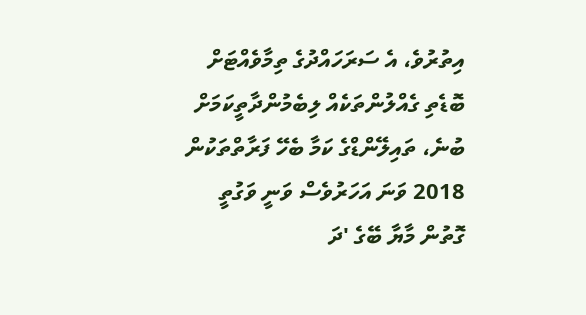އިތުރުވެ، އެ ސަރަހައްދުގެ ތިމާވެއްޓަށް ބޮޑެތި ގެއްލުންތަކެއް ލިބެމުންދާތީކަމަށް ބުނެ، ތައިލޭންޑްގެ ކަމާ ބެހޭ ފަރާތްތަކުން 2018 ވަނަ އަހަރުވެސް ވަނީ ވަގުތީ ގޮތުން މާޔާ ބޭގެ 'ދަ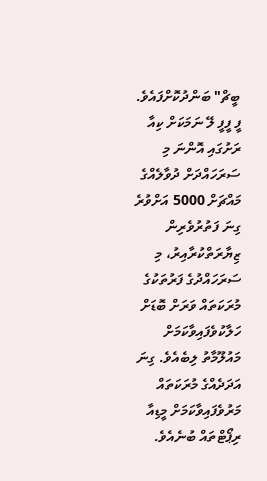ބީޗް" ބަންދުކޮށްފައެވެ.
ފީ ފީފީ ލޭ ނަމަކަށް ކިއާ ރަށުގައި އޮންނަ މި ސަރަހައްދަށް ދުވާލެއްގެ މައްޗަށް 5000 އަށްވުރެ ގިނަ ފަތުރުވެރިން ޒިޔާރަތްކުރާއިރު، މި ސަރަހައްދުގެ ފަރުތަކުގެ މުރަކަތައް ވަރަށް ބޮޑަށް ހަލާކުވެފައިވާކަމަށް މައުލޫމާތު ލިބެއެވެ. ގިނަ އަދަދެއްގެ މުރަކަތައް މަރުވެފައިވާކަމަށް މީޑިއާ ރިޕޯޓްތައް ބުނެއެވެ.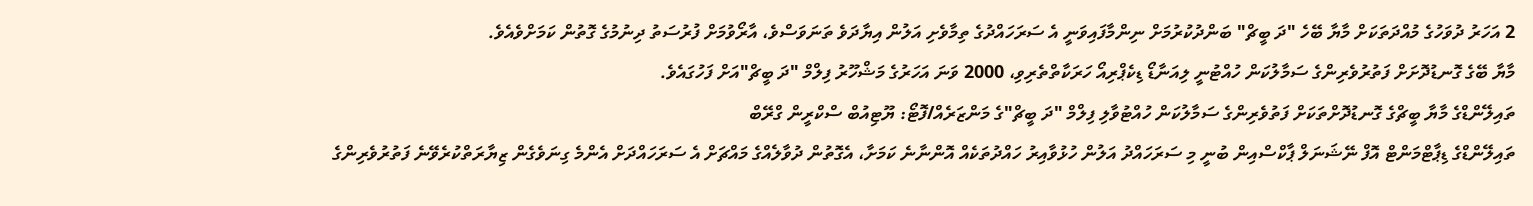2 އަހަރު ދުވަހުގެ މުއްދަތަކަށް މާޔާ ބޭހެ "ދަ ބީޗް" ބަންދުކުރުމަށް ނިންމާފައިވަނީ އެ ސަރަހައްދުގެ ތިމާވެށި އަލުން އިޔާދަވެ ތަނަވަސްވެ، އާރޯވުމަށް ފުރުސަތު ދިނުމުގެ ގޮތުން ކަމަށްވެއެވެ.
މާޔާ ބޭގެ ގޮނޑުދޮށަށް ފަތުރުވެރިންގެ ސަމާލުކަން ހުއްޓުނީ ލިއަނާޑޯ ޑިކެޕްރިއޯ ހަރަކާތްތެރިވި، 2000 ވަނަ އަހަރުގެ މަޝްހޫރު ފިލްމް "ދަ ބީޗް"އަށް ފަހުގައެވެ.
ތައިލޭންޑްގެ މާޔާ ބީޗްގެ ގޮނޑުދޮށްތަކަށް ފަތުވެރިންގެ ސަމާލުކަން ހުއްޓުވާލި ފިލްމް "ދަ ބީޗް"ގެ މަންޒަރެއް/ފޮޓޯ: ޔޫޓިއުބް ސްކްރީން ގްރޭބް
ތައިލޭންޑްގެ ޑިޕާޓްމަންޓް އޮފް ނޭޝަނަލް ޕާކްސްއިން ބުނީ މި ސަރަހައްދު އަލުން ހުޅުވާއިރު ހައްދުތަކެއް އޮންނާނެ ކަމަށާ، އެގޮތުން ދުވާލެއްގެ މައްޗަށް އެ ސަރަހައްދަށް އެންމެ ގިނަވެގެން ޒިޔާރަތްކުރެވޭނެ ފަތުރުވެރިންގެ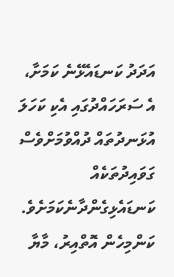އަދަދު ކަނޑައެޅޭނެ ކަމަށާ، އެ ސަރަހައްދުގައި އެކި ކަހަލަ އުޅަނދުތައް ދުއްވުމަށްވެސް ގަވައިދުތަކެއް ކަނޑައެޅިގެންދާނެކަމަށެވެ.
ކަންމިހެން އޮތްއިރު، މާޔާ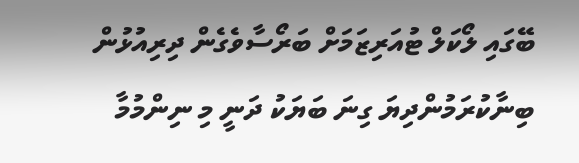ބޭގައި ލޯކަލް ޓުއަރިޒަމަށް ބަރޯސާވެގެން ދިރިއުޅުން ބިނާކުރަމުންދިޔަ ގިނަ ބަޔަކު ދަނީ މި ނިންމުމާ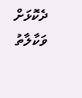ދެކޮޅަށް ވަކާލާތު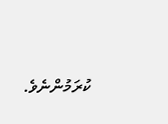ކުރަމުންނެވެ.